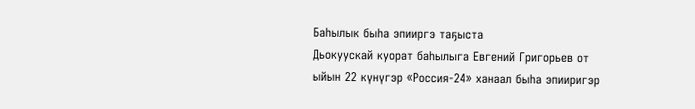Баһылык быһа эпииргэ таҕыста
Дьокуускай куорат баһылыга Евгений Григорьев от ыйын 22 күнүгэр «Россия-24» ханаал быһа эпииригэр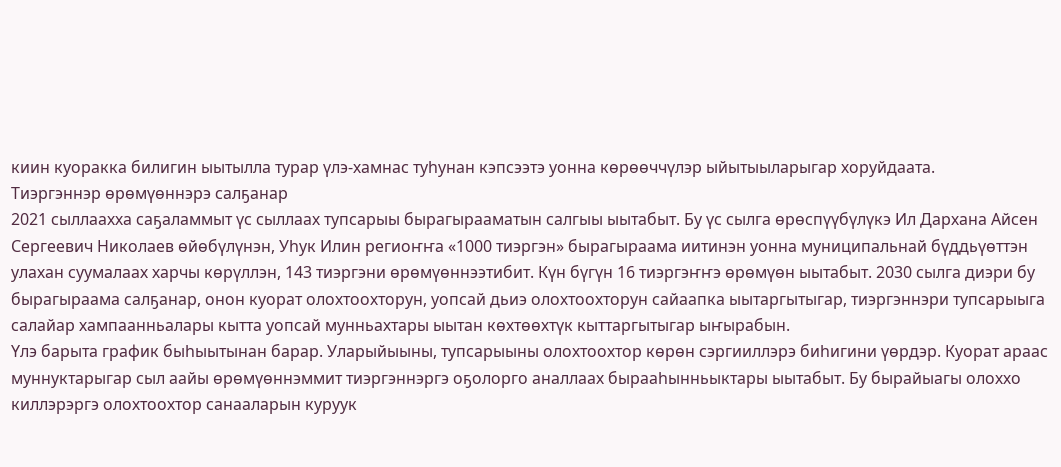киин куоракка билигин ыытылла турар үлэ-хамнас туһунан кэпсээтэ уонна көрөөччүлэр ыйытыыларыгар хоруйдаата.
Тиэргэннэр өрөмүөннэрэ салҕанар
2021 сыллаахха саҕаламмыт үс сыллаах тупсарыы бырагырааматын салгыы ыытабыт. Бу үс сылга өрөспүүбүлүкэ Ил Дархана Айсен Сергеевич Николаев өйөбүлүнэн, Уһук Илин региоҥҥа «1000 тиэргэн» бырагыраама иитинэн уонна муниципальнай бүддьүөттэн улахан суумалаах харчы көрүллэн, 143 тиэргэни өрөмүөннээтибит. Күн бүгүн 16 тиэргэҥҥэ өрөмүөн ыытабыт. 2030 сылга диэри бу бырагыраама салҕанар, онон куорат олохтоохторун, уопсай дьиэ олохтоохторун сайаапка ыытаргытыгар, тиэргэннэри тупсарыыга салайар хампаанньалары кытта уопсай мунньахтары ыытан көхтөөхтүк кыттаргытыгар ыҥырабын.
Үлэ барыта график быһыытынан барар. Уларыйыыны, тупсарыыны олохтоохтор көрөн сэргииллэрэ биһигини үөрдэр. Куорат араас муннуктарыгар сыл аайы өрөмүөннэммит тиэргэннэргэ оҕолорго аналлаах бырааһынньыктары ыытабыт. Бу бырайыагы олоххо киллэрэргэ олохтоохтор санааларын куруук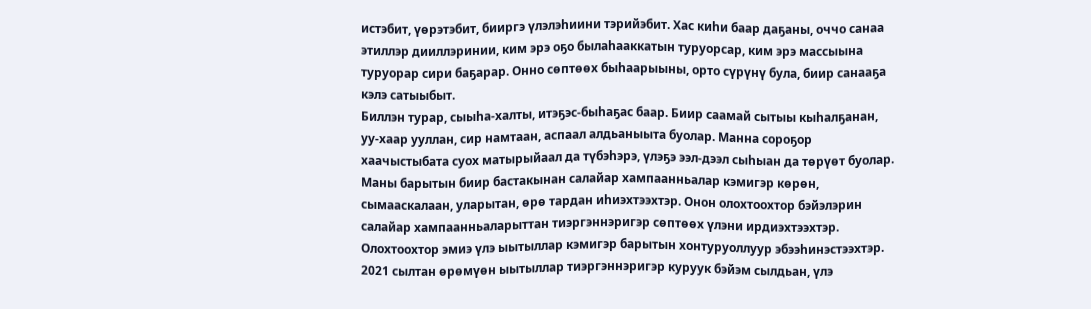истэбит, үөрэтэбит, бииргэ үлэлэһиини тэрийэбит. Хас киһи баар даҕаны, оччо санаа этиллэр дииллэринии, ким эрэ оҕо былаһааккатын туруорсар, ким эрэ массыына туруорар сири баҕарар. Онно сөптөөх быһаарыыны, орто сүрүнү була, биир санааҕа кэлэ сатыыбыт.
Биллэн турар, сыыһа-халты, итэҕэс-быһаҕас баар. Биир саамай сытыы кыһалҕанан, уу-хаар ууллан, сир намтаан, аспаал алдьаныыта буолар. Манна сороҕор хаачыстыбата суох матырыйаал да түбэһэрэ, үлэҕэ ээл-дээл сыһыан да төрүөт буолар. Маны барытын биир бастакынан салайар хампаанньалар кэмигэр көрөн, сымааскалаан, уларытан, өрө тардан иһиэхтээхтэр. Онон олохтоохтор бэйэлэрин салайар хампаанньаларыттан тиэргэннэригэр сөптөөх үлэни ирдиэхтээхтэр.
Олохтоохтор эмиэ үлэ ыытыллар кэмигэр барытын хонтуруоллуур эбээһинэстээхтэр. 2021 сылтан өрөмүөн ыытыллар тиэргэннэригэр куруук бэйэм сылдьан, үлэ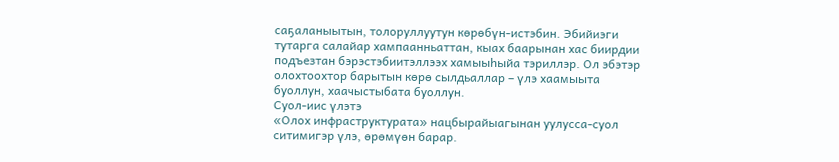саҕаланыытын, толоруллуутун көрөбүн-истэбин. Эбийиэги тутарга салайар хампаанньаттан, кыах баарынан хас биирдии подъезтан бэрэстэбиитэллээх хамыыһыйа тэриллэр. Ол эбэтэр олохтоохтор барытын көрө сылдьаллар – үлэ хаамыыта буоллун, хаачыстыбата буоллун.
Суол-иис үлэтэ
«Олох инфраструктурата» нацбырайыагынан уулусса-суол ситимигэр үлэ, өрөмүөн барар.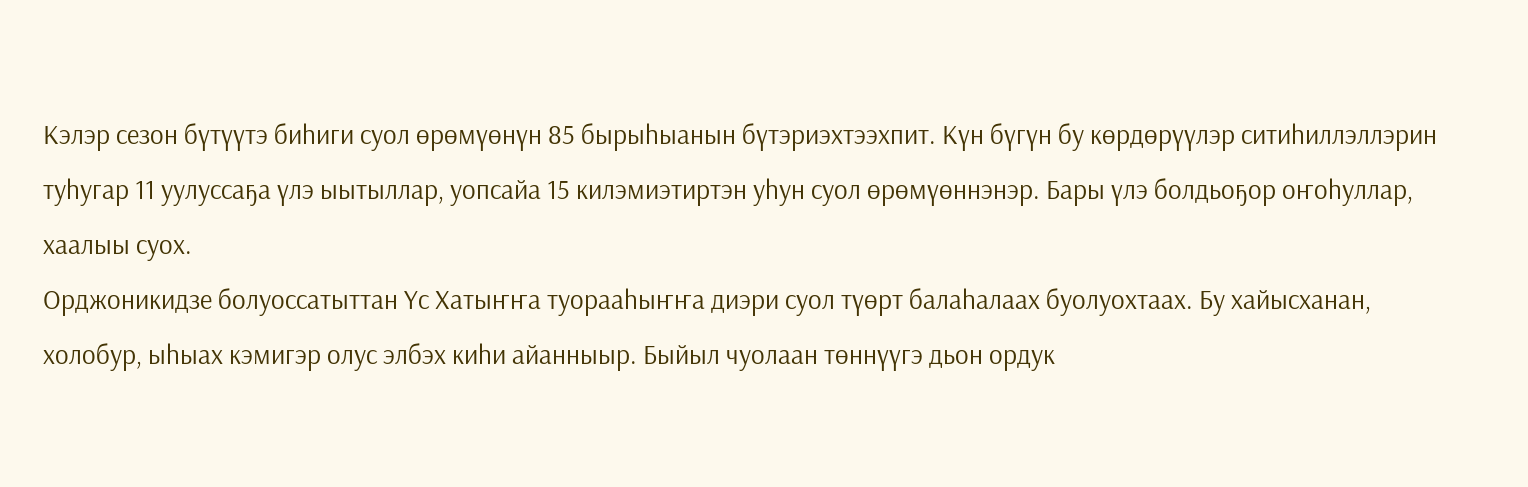Кэлэр сезон бүтүүтэ биһиги суол өрөмүөнүн 85 бырыһыанын бүтэриэхтээхпит. Күн бүгүн бу көрдөрүүлэр ситиһиллэллэрин туһугар 11 уулуссаҕа үлэ ыытыллар, уопсайа 15 килэмиэтиртэн уһун суол өрөмүөннэнэр. Бары үлэ болдьоҕор оҥоһуллар, хаалыы суох.
Орджоникидзе болуоссатыттан Үс Хатыҥҥа туорааһыҥҥа диэри суол түөрт балаһалаах буолуохтаах. Бу хайысханан, холобур, ыһыах кэмигэр олус элбэх киһи айанныыр. Быйыл чуолаан төннүүгэ дьон ордук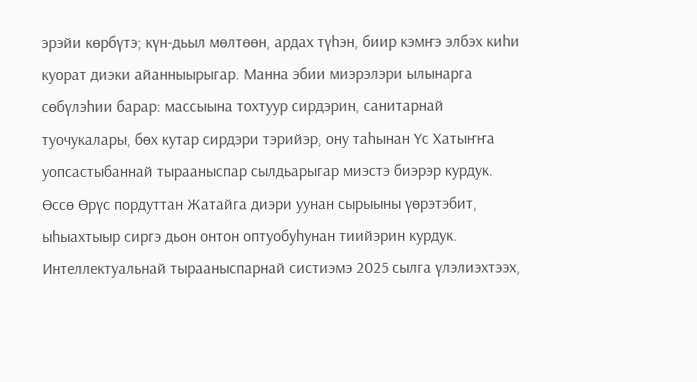эрэйи көрбүтэ; күн-дьыл мөлтөөн, ардах түһэн, биир кэмҥэ элбэх киһи куорат диэки айанныырыгар. Манна эбии миэрэлэри ылынарга сөбүлэһии барар: массыына тохтуур сирдэрин, санитарнай туочукалары, бөх кутар сирдэри тэрийэр, ону таһынан Үс Хатыҥҥа уопсастыбаннай тырааныспар сылдьарыгар миэстэ биэрэр курдук. Өссө Өрүс пордуттан Жатайга диэри уунан сырыыны үөрэтэбит, ыһыахтыыр сиргэ дьон онтон оптуобуһунан тиийэрин курдук.
Интеллектуальнай тырааныспарнай систиэмэ 2025 сылга үлэлиэхтээх,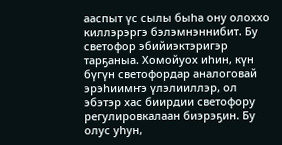ааспыт үс сылы быһа ону олоххо киллэрэргэ бэлэмнэннибит. Бу светофор эбийиэктэригэр тарҕаныа. Хомойуох иһин, күн бүгүн светофордар аналоговай эрэһиимҥэ үлэлииллэр, ол эбэтэр хас биирдии светофору регулировкалаан биэрэҕин. Бу олус уһун,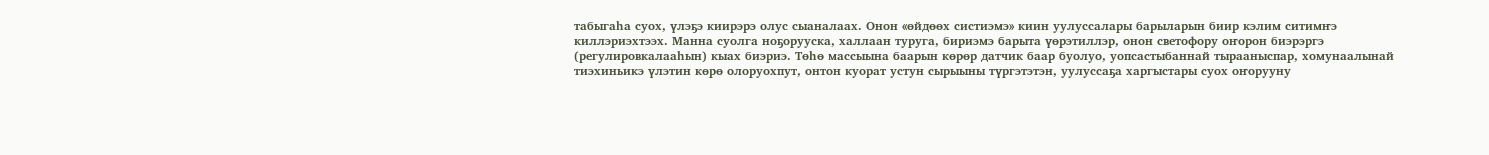табыгаһа суох, үлэҕэ киирэрэ олус сыаналаах. Онон «өйдөөх систиэмэ» киин уулуссалары барыларын биир кэлим ситимҥэ киллэриэхтээх. Манна суолга ноҕорууска, халлаан туруга, бириэмэ барыта үөрэтиллэр, онон светофору оҥорон биэрэргэ (регулировкалааһын) кыах биэриэ. Төһө массыына баарын көрөр датчик баар буолуо, уопсастыбаннай тырааныспар, хомунаалынай тиэхиньикэ үлэтин көрө олоруохпут, онтон куорат устун сырыыны түргэтэтэн, уулуссаҕа харгыстары суох оҥорууну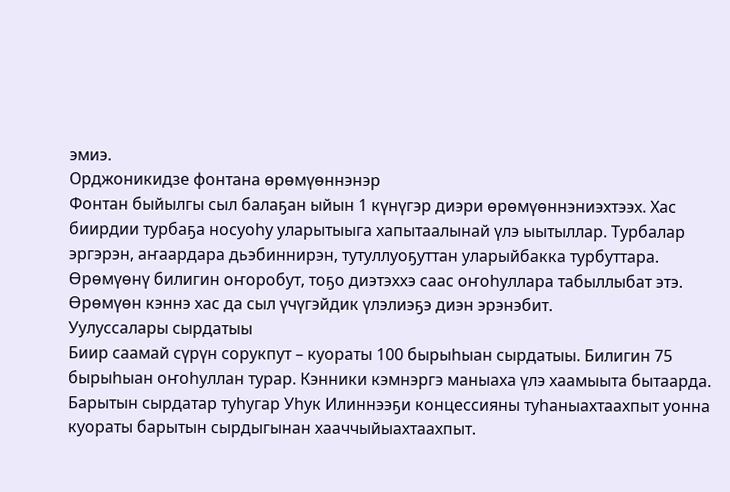эмиэ.
Орджоникидзе фонтана өрөмүөннэнэр
Фонтан быйылгы сыл балаҕан ыйын 1 күнүгэр диэри өрөмүөннэниэхтээх. Хас биирдии турбаҕа носуоһу уларытыыга хапытаалынай үлэ ыытыллар. Турбалар эргэрэн, аҥаардара дьэбиннирэн, тутуллуоҕуттан уларыйбакка турбуттара. Өрөмүөнү билигин оҥоробут, тоҕо диэтэххэ саас оҥоһуллара табыллыбат этэ. Өрөмүөн кэннэ хас да сыл үчүгэйдик үлэлиэҕэ диэн эрэнэбит.
Уулуссалары сырдатыы
Биир саамай сүрүн сорукпут – куораты 100 бырыһыан сырдатыы. Билигин 75 бырыһыан оҥоһуллан турар. Кэнники кэмнэргэ маныаха үлэ хаамыыта бытаарда. Барытын сырдатар туһугар Уһук Илиннээҕи концессияны туһаныахтаахпыт уонна куораты барытын сырдыгынан хааччыйыахтаахпыт.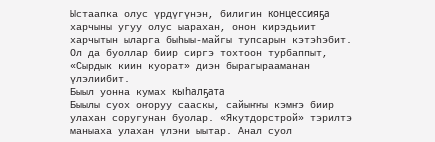Ыстаапка олус үрдүгүнэн, билигин концессияҕа харчыны угуу олус ыарахан, онон кирэдьиит харчытын ыларга быһыы-майгы тупсарын кэтэһэбит. Ол да буоллар биир сиргэ тохтоон турбаппыт, «Сырдык киин куорат» диэн бырагырааманан үлэлиибит.
Быыл уонна кумах кыһалҕата
Быылы суох оҥоруу сааскы, сайыҥҥы кэмҥэ биир улахан соругунан буолар. «Якутдорстрой» тэрилтэ маныаха улахан үлэни ыытар. Анал суол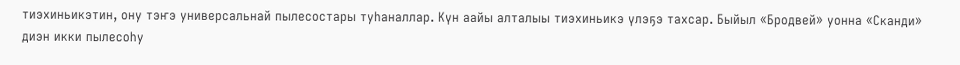тиэхиньикэтин, ону тэҥэ универсальнай пылесостары туһаналлар. Күн аайы алталыы тиэхиньикэ үлэҕэ тахсар. Быйыл «Бродвей» уонна «Сканди» диэн икки пылесоһу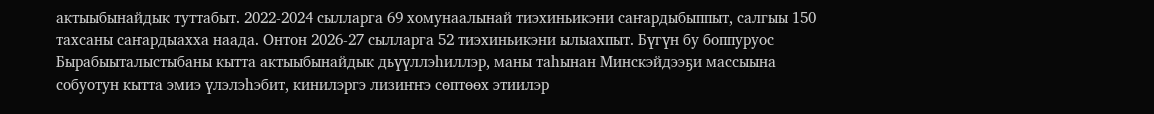актыыбынайдык туттабыт. 2022-2024 сылларга 69 хомунаалынай тиэхиньикэни саҥардыбыппыт, салгыы 150 тахсаны саҥардыахха наада. Онтон 2026-27 сылларга 52 тиэхиньикэни ылыахпыт. Бүгүн бу боппуруос Бырабыыталыстыбаны кытта актыыбынайдык дьүүллэһиллэр, маны таһынан Минскэйдээҕи массыына собуотун кытта эмиэ үлэлэһэбит, кинилэргэ лизиҥҥэ сөптөөх этиилэр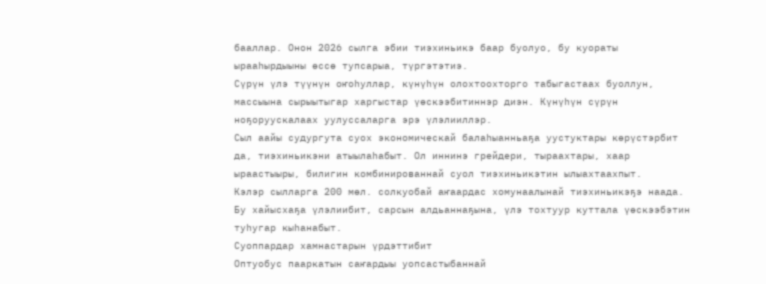бааллар. Онон 2026 сылга эбии тиэхиньикэ баар буолуо, бу куораты ырааһырдыыны өссө тупсарыа, түргэтэтиэ.
Сүрүн үлэ түүнүн оҥоһуллар, күнүһүн олохтоохторго табыгастаах буоллун, массыына сырыытыгар харгыстар үөскээбитиннэр диэн. Күнүһүн сүрүн ноҕоруускалаах уулуссаларга эрэ үлэлииллэр.
Сыл аайы судургута суох экономическай балаһыанньаҕа уустуктары көрүстэрбит да, тиэхиньикэни атыылаһабыт. Ол иннинэ грейдери, тыраахтары, хаар ыраастыыры, билигин комбинированнай суол тиэхиньикэтин ылыахтаахпыт.
Кэлэр сылларга 200 мөл. солкуобай аҥаардас хомунаалынай тиэхиньикэҕэ наада. Бу хайысхаҕа үлэлиибит, cарсын алдьаннаҕына, үлэ тохтуур куттала үөскээбэтин туһугар кыһанабыт.
Суоппардар хамнастарын үрдэттибит
Оптуобус пааркатын саҥардыы уопсастыбаннай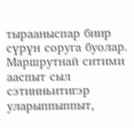тырааныспар биир сүрүн соруга буолар. Маршрутнай ситими ааспыт сыл сэтинньитигэр уларыппыппыт,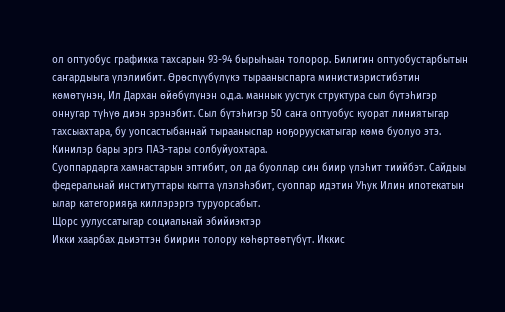ол оптуобус графикка тахсарын 93-94 бырыһыан толорор. Билигин оптуобустарбытын саҥардыыга үлэлиибит. Өрөспүүбүлүкэ тырааныспарга министиэристибэтин көмөтүнэн, Ил Дархан өйөбүлүнэн о.д.а. маннык уустук структура сыл бүтэһигэр оннугар түһүө диэн эрэнэбит. Сыл бүтэһигэр 50 саҥа оптуобус куорат линиятыгар тахсыахтара, бу уопсастыбаннай тырааныспар ноҕоруускатыгар көмө буолуо этэ. Кинилэр бары эргэ ПАЗ-тары солбуйуохтара.
Суоппардарга хамнастарын эптибит, ол да буоллар син биир үлэһит тиийбэт. Сайдыы федеральнай институттары кытта үлэлэһэбит, суоппар идэтин Уһук Илин ипотекатын ылар категорияҕа киллэрэргэ туруорсабыт.
Щорс уулуссатыгар социальнай эбийиэктэр
Икки хаарбах дьиэттэн биирин толору көһөртөөтүбүт. Иккис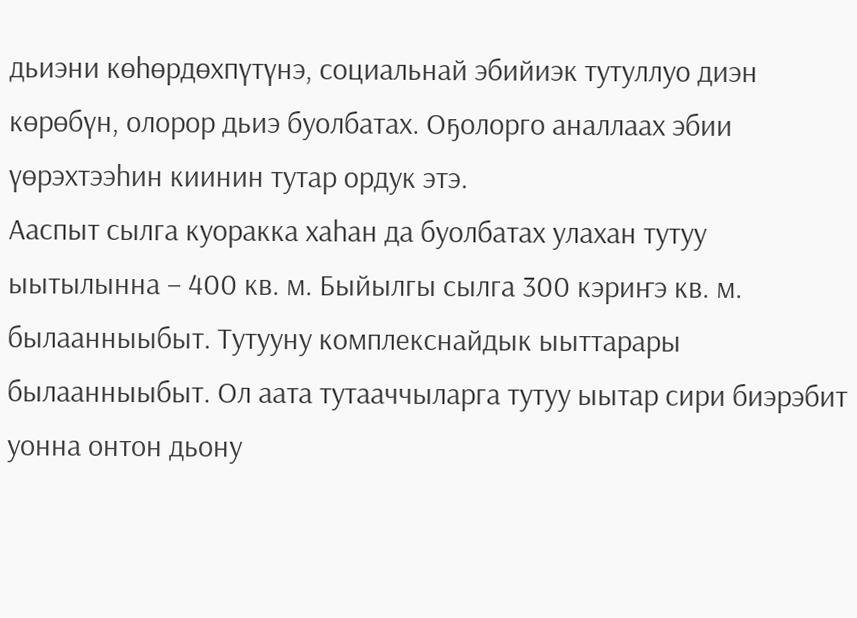дьиэни көһөрдөхпүтүнэ, социальнай эбийиэк тутуллуо диэн көрөбүн, олорор дьиэ буолбатах. Оҕолорго аналлаах эбии үөрэхтээһин киинин тутар ордук этэ.
Ааспыт сылга куоракка хаһан да буолбатах улахан тутуу ыытылынна – 400 кв. м. Быйылгы сылга 300 кэриҥэ кв. м. былаанныыбыт. Тутууну комплекснайдык ыыттарары былаанныыбыт. Ол аата тутааччыларга тутуу ыытар сири биэрэбит уонна онтон дьону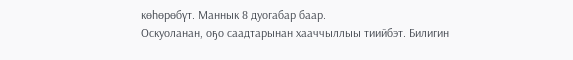көһөрөбүт. Маннык 8 дуогабар баар.
Оскуоланан, оҕо саадтарынан хааччыллыы тиийбэт. Билигин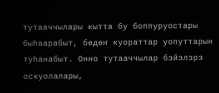тутааччылары кытта бу боппуруостары быһаарабыт, бөдөҥ куораттар уопуттарын туһанабыт. Онно тутааччылар бэйэлэрэ оскуолалары,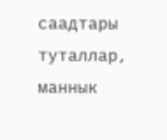саадтары туталлар, маннык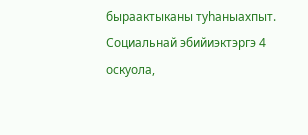быраактыканы туһаныахпыт.
Социальнай эбийиэктэргэ 4 оскуола,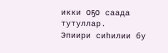икки оҕо саада тутуллар.
Эпиири сиһилии бу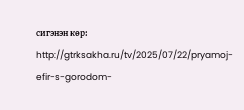сигэнэн көр:
http://gtrksakha.ru/tv/2025/07/22/pryamoj-efir-s-gorodom-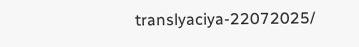translyaciya-22072025/